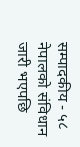सम्पादकीय - ५८
नेपालको संविधान जारी भएपछि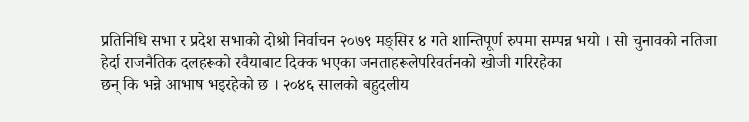प्रतिनिधि सभा र प्रदेश सभाको दोश्रो निर्वाचन २०७९ मङ्सिर ४ गते शान्तिपूर्ण रुपमा सम्पन्न भयो । सो चुनावको नतिजा हेर्दा राजनैतिक दलहरूको रवैयाबाट दिक्क भएका जनताहरूलेपरिवर्तनको खोजी गरिरहेका
छन् कि भन्ने आभाष भइरहेको छ । २०४६ सालको बहुदलीय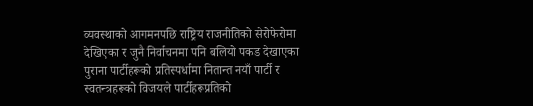व्यवस्थाको आगमनपछि राष्ट्रिय राजनीतिको सेरोफेरोमा देखिएका र जुनै निर्वाचनमा पनि बलियो पकड देखाएका पुराना पार्टीहरूको प्रतिस्पर्धामा नितान्त नयाँ पार्टी र स्वतन्त्रहरूको विजयले पार्टीहरूप्रतिको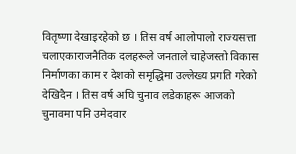वितृष्णा देखाइरहेको छ । तिस वर्ष आलोपालो राज्यसत्ता चलाएकाराजनैतिक दलहरूले जनताले चाहेजस्तो विकास निर्माणका काम र देशको समृद्धिमा उल्लेख्य प्रगति गरेको देखिदैन । तिस वर्ष अघि चुनाव लडेकाहरू आजको चुनावमा पनि उमेदवार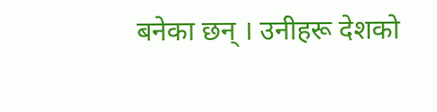बनेका छन् । उनीहरू देशको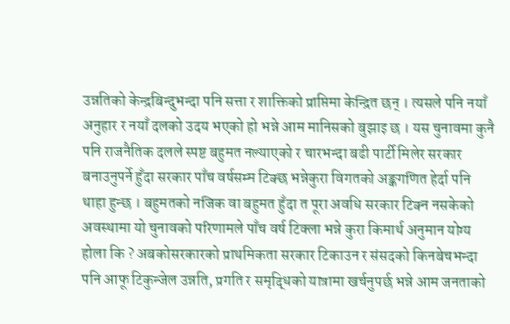उन्नतिको केन्द्रबिन्दुभन्दा पनि सत्ता र शाक्तिको प्राप्तिमा केन्द्रित छन् । त्यसले पनि नयाँ अनुहार र नयाँ दलको उदय भएको हो भन्ने आम मानिसको बुझाइ छ । यस चुनावमा कुनै पनि राजनैतिक दलले स्पष्ट बहुमत नल्याएको र चारभन्दा बढी पार्टी मिलेर सरकार बनाउनुपर्ने हुँदा सरकार पाँच वर्षसम्म टिक्छ भन्नेकुरा विगतको अङ्कगणित हेर्दा पनि थाहा हुन्छ । बहुमतको नजिक वा बहुमत हुँदा त पूरा अवधि सरकार टिक्न नसकेको अवस्थामा यो चुनावको परिणामले पाँच वर्ष टिक्ला भन्ने कुरा किमार्थ अनुमान योग्य होला कि ? अबकोसरकारको प्राथमिकता सरकार टिकाउन र संसदको किनबेचभन्दा पनि आफू टिकुन्जेल उन्नति, प्रगति र समृद्धिको यात्रामा खर्चनुपर्छ भन्ने आम जनताको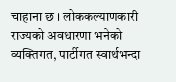चाहाना छ । लोककल्याणकारी राज्यको अवधारणा भनेको व्यक्तिगत, पार्टीगत स्वार्थभन्दा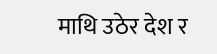माथि उठेर देश र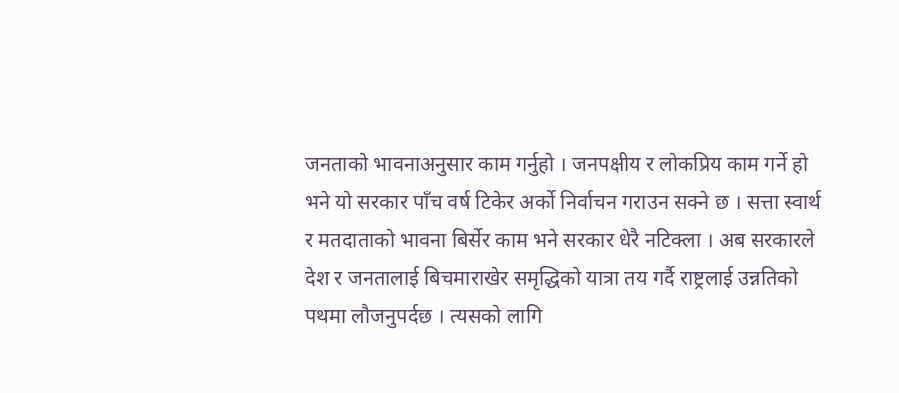जनताको भावनाअनुसार काम गर्नुहो । जनपक्षीय र लोकप्रिय काम गर्ने हो भने यो सरकार पाँच वर्ष टिकेर अर्को निर्वाचन गराउन सक्ने छ । सत्ता स्वार्थ र मतदाताको भावना बिर्सेर काम भने सरकार धेरै नटिक्ला । अब सरकारले देश र जनतालाई बिचमाराखेर समृद्धिको यात्रा तय गर्दै राष्ट्रलाई उन्नतिको पथमा लौजनुपर्दछ । त्यसको लागि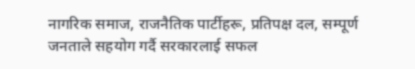नागरिक समाज, राजनैतिक पार्टीहरू, प्रतिपक्ष दल, सम्पूर्ण जनताले सहयोग गर्दै सरकारलाई सफल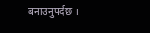बनाउनुपर्दछ ।